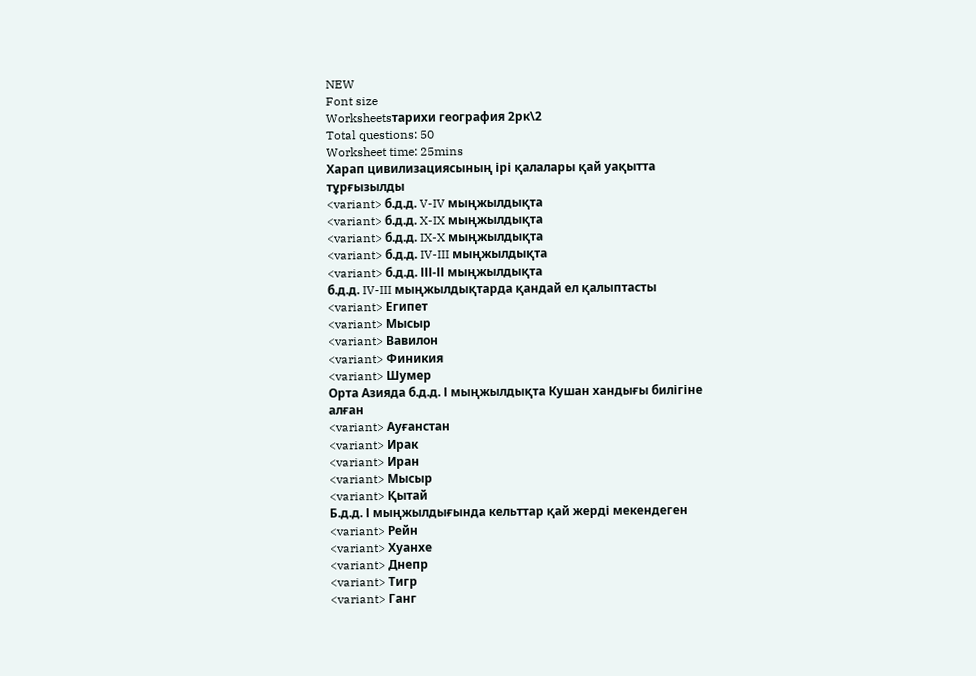NEW
Font size
Worksheetsтарихи география 2рк\2
Total questions: 50
Worksheet time: 25mins
Харап цивилизациясының ірі қалалары қай уақытта тұрғызылды
<variant> б.д.д. V-IV мыңжылдықта
<variant> б.д.д. X-IX мыңжылдықта
<variant> б.д.д. IX-X мыңжылдықта
<variant> б.д.д. IV-III мыңжылдықта
<variant> б.д.д. ІІІ-ІІ мыңжылдықта
б.д.д. IV-III мыңжылдықтарда қандай ел қалыптасты
<variant> Египет
<variant> Мысыр
<variant> Вавилон
<variant> Финикия
<variant> Шумер
Орта Азияда б.д.д. І мыңжылдықта Кушан хандығы билігіне алған
<variant> Ауғанстан
<variant> Ирак
<variant> Иран
<variant> Мысыр
<variant> Қытай
Б.д.д. І мыңжылдығында кельттар қай жерді мекендеген
<variant> Рейн
<variant> Хуанхе
<variant> Днепр
<variant> Тигр
<variant> Ганг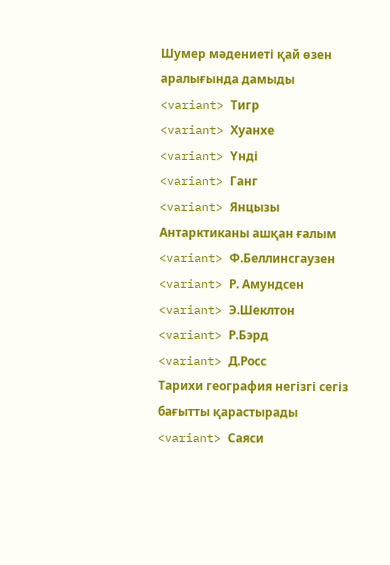Шумер мәдениеті қай өзен аралығында дамыды
<variant> Тигр
<variant> Хуанхе
<variant> Үнді
<variant> Ганг
<variant> Янцызы
Антарктиканы ашқан ғалым
<variant> Ф.Беллинсгаузен
<variant> Р. Амундсен
<variant> Э.Шеклтон
<variant> Р.Бэрд
<variant> Д.Росс
Тарихи география негізгі сегіз бағытты қарастырады
<variant> Саяси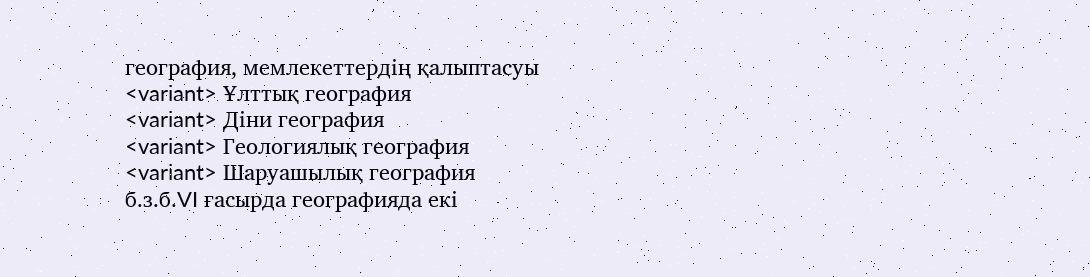география, мемлекеттердің қалыптасуы
<variant> Ұлттық география
<variant> Діни география
<variant> Геологиялық география
<variant> Шаруашылық география
б.з.б.VI ғасырда географияда екі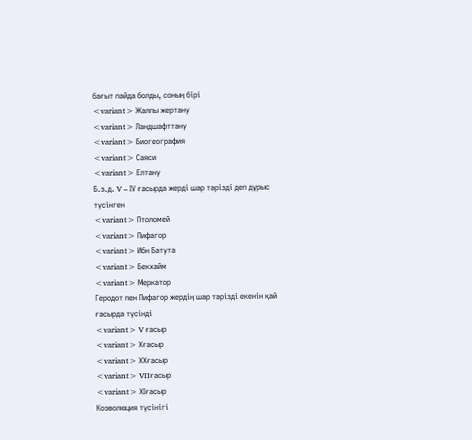бағыт пайда болды, соның бірі
<variant> Жалпы жертану
<variant> Ландшафттану
<variant> Биогеография
<variant> Саяси
<variant> Елтану
Б.з.д. V – ІV ғасырда жерді шар тәрізді деп дұрыс түсінген
<variant> Птоломей
<variant> Пифагор
<variant> Ибн Батута
<variant> Бекхайм
<variant> Меркатор
Геродот пен Пифагор жердің шар тәрізді екенін қай ғасырда түсінді
<variant> V ғасыр
<variant> Xғасыр
<variant> XXғасыр
<variant> VIIғасыр
<variant> XIғасыр
Коэволюция түсінігі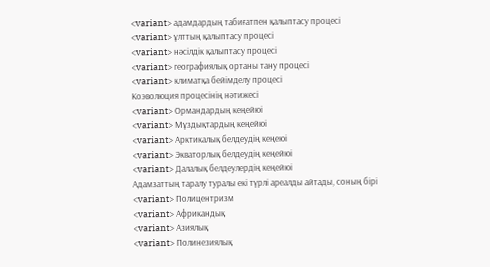<variant> адамдардың табиғатпен қалыптасу процесі
<variant> ұлттың қалыптасу процесі
<variant> нәсілдік қалыптасу процесі
<variant> географиялық ортаны тану процесі
<variant> климатқа бейімделу процесі
Коэволюция процесінің нәтижесі
<variant> Ормандардың кеңейюі
<variant> Мұздықтардың кеңейюі
<variant> Арктикалық белдеудің кеңеюі
<variant> Экваторлық белдеудің кеңейюі
<variant> Далалық белдеулердің кеңейюі
Адамзаттың таралу туралы екі түрлі ареалды айтады, соның бірі
<variant> Полицентризм
<variant> Африкандық
<variant> Азиялық
<variant> Полинезиялық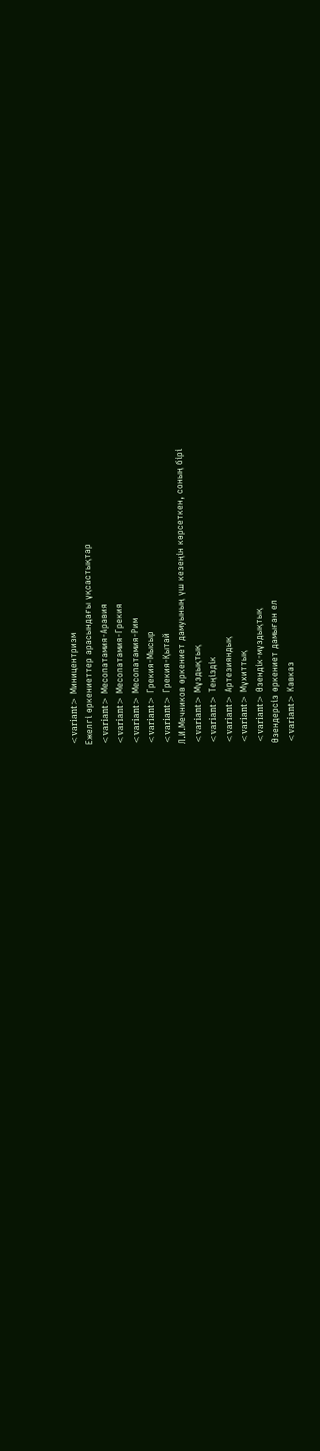<variant> Миницентризм
Ежелгі өркениеттер арасындағы ұқсастықтар
<variant> Месопатамия-Аравия
<variant> Месопатамия-Грекия
<variant> Месопатамия-Рим
<variant> Грекия-Мысыр
<variant> Грекия-Қытай
Л.И.Мечников өркениет дамуының үш кезеңін көрсеткен, соның бірі
<variant> Мұздықтық
<variant> Теңіздік
<variant> Артезияндық
<variant> Мұхиттық
<variant> Өзендік-мұздықтық
Өзендерсіз өркениет дамыған ел
<variant> Кавказ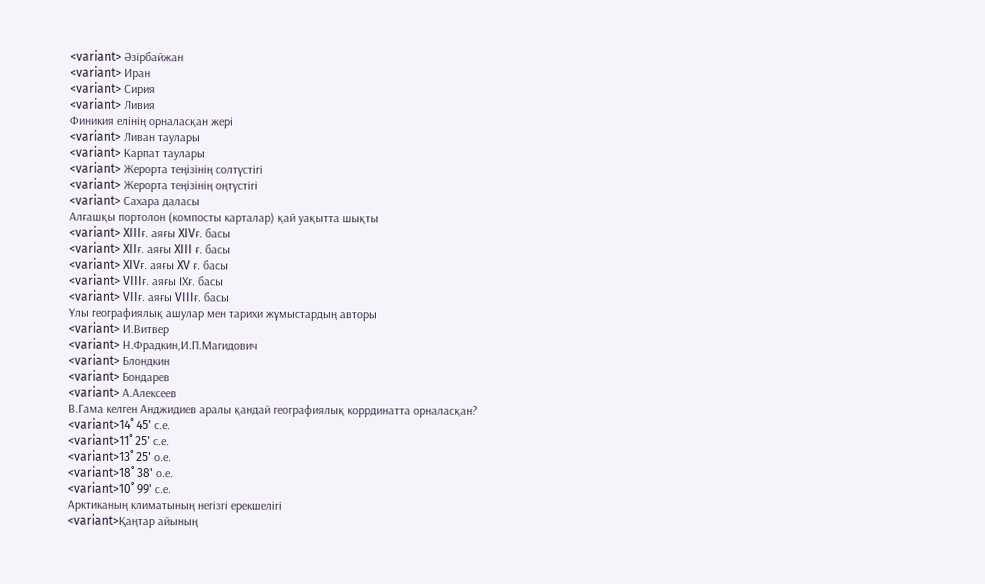<variant> Әзірбайжан
<variant> Иран
<variant> Сирия
<variant> Ливия
Финикия елінің орналасқан жері
<variant> Ливан таулары
<variant> Карпат таулары
<variant> Жерорта теңізінің солтүстігі
<variant> Жерорта теңізінің оңтүстігі
<variant> Сахара даласы
Алғашқы портолон (компосты карталар) қай уақытта шықты
<variant> XIIIғ. аяғы XIVғ. басы
<variant> XIIғ. аяғы XIII ғ. басы
<variant> XIVғ. аяғы XV ғ. басы
<variant> VIIIғ. аяғы IХғ. басы
<variant> VIIғ. аяғы VIIIғ. басы
Ұлы географиялық ашулар мен тарихи жұмыстардың авторы
<variant> И.Витвер
<variant> Н.Фрадкин,И.П.Магидович
<variant> Блондкин
<variant> Бондарев
<variant> А.Алексеев
В.Гама келген Анджидиев аралы қандай географиялық коррдинатта орналасқан?
<variant>14˚ 45' с.е.
<variant>11˚ 25' с.е.
<variant>13˚ 25' о.е.
<variant>18˚ 38' о.е.
<variant>10˚ 99' с.е.
Арктиканың климатының негізгі ерекшелігі
<variant>Қаңтар айының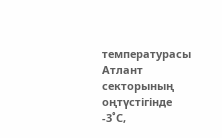температурасы Атлант секторының оңтүстігінде -3˚С,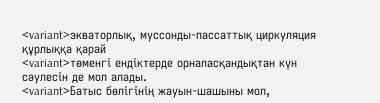<variant>экваторлық, муссонды-пассаттық циркуляция құрлыққа қарай
<variant>төменгі ендіктерде орналасқандықтан күн сәулесін де мол алады.
<variant>Батыс бөлігінің жауын-шашыны мол,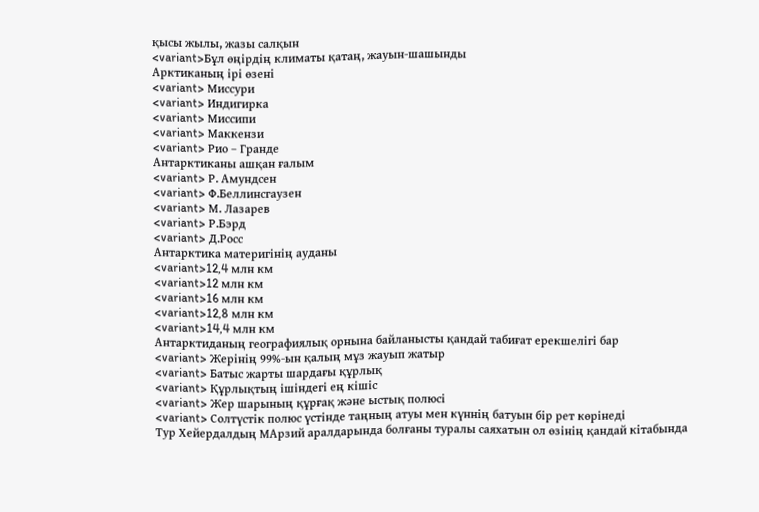қысы жылы, жазы салқын
<variant>Бұл өңірдің климаты қатаң, жауын-шашынды
Арктиканың ірі өзені
<variant> Миссури
<variant> Индигирка
<variant> Миссипи
<variant> Маккензи
<variant> Рио – Гранде
Антарктиканы ашқан ғалым
<variant> Р. Амундсен
<variant> Ф.Беллинсгаузен
<variant> М. Лазарев
<variant> Р.Бэрд
<variant> Д.Росс
Антарктика материгінің ауданы
<variant>12,4 млн км
<variant>12 млн км
<variant>16 млн км
<variant>12,8 млн км
<variant>14,4 млн км
Антарктиданың географиялық орнына байланысты қандай табиғат ерекшелігі бар
<variant> Жерінің 99%-ын қалың мұз жауып жатыр
<variant> Батыс жарты шардағы құрлық
<variant> Құрлықтың ішіндегі ең кішіс
<variant> Жер шарының құрғақ және ыстық полюсі
<variant> Солтүстік полюс үстінде таңның атуы мен күннің батуын бір рет көрінеді
Тур Хейердалдың МАрзий аралдарында болғаны туралы саяхатын ол өзінің қандай кітабында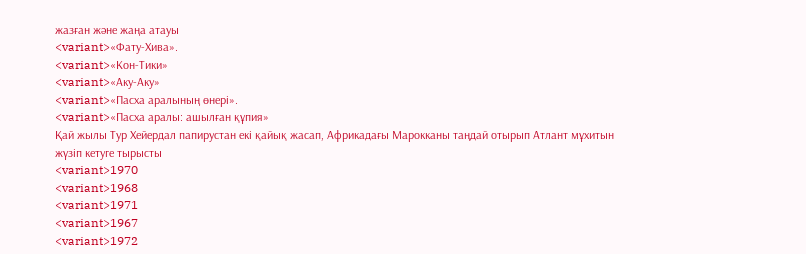жазған және жаңа атауы
<variant>«Фату-Хива».
<variant>«Кон-Тики»
<variant>«Аку-Аку»
<variant>«Пасха аралының өнері».
<variant>«Пасха аралы: ашылған құпия»
Қай жылы Тур Хейердал папирустан екі қайық жасап, Африкадағы Марокканы таңдай отырып Атлант мұхитын жүзіп кетуге тырысты
<variant>1970
<variant>1968
<variant>1971
<variant>1967
<variant>1972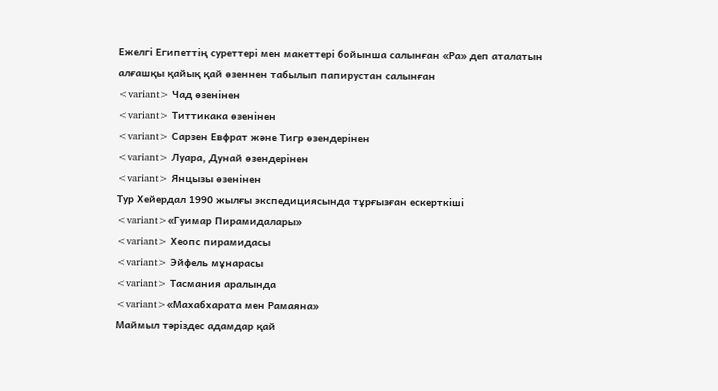Ежелгі Египеттің суреттері мен макеттері бойынша салынған «Ра» деп аталатын алғашқы қайық қай өзеннен табылып папирустан салынған
<variant> Чад өзенінен
<variant> Титтикака өзенінен
<variant> Сарзен Евфрат және Тигр өзендерінен
<variant> Луара, Дунай өзендерінен
<variant> Янцызы өзенінен
Тур Хейердал 1990 жылғы экспедициясында тұрғызған ескерткіші
<variant>«Гуимар Пирамидалары»
<variant> Хеопс пирамидасы
<variant> Эйфель мұнарасы
<variant> Тасмания аралында
<variant>«Махабхарата мен Рамаяна»
Маймыл тәріздес адамдар қай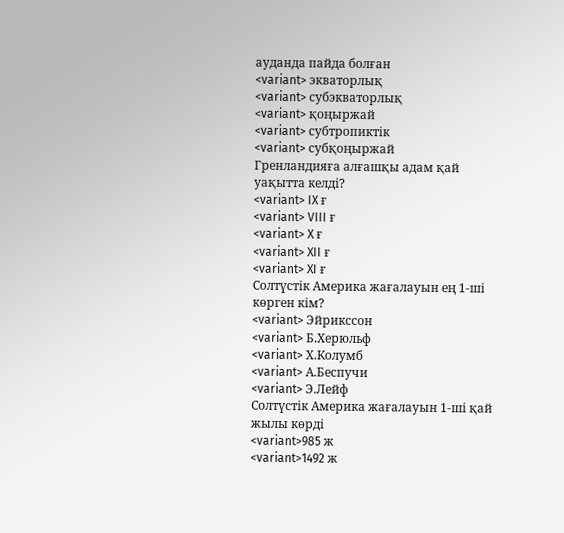ауданда пайда болған
<variant> экваторлық
<variant> субэкваторлық
<variant> қоңыржай
<variant> субтропиктік
<variant> субқоңыржай
Гренландияға алғашқы адам қай уақытта келді?
<variant> IX ғ
<variant> VIII ғ
<variant> X ғ
<variant> XII ғ
<variant> XI ғ
Солтүстік Америка жағалауын ең 1-ші көрген кім?
<variant> Эйрикссон
<variant> Б.Херюльф
<variant> Х.Колумб
<variant> А.Беспучи
<variant> Э.Лейф
Солтүстік Америка жағалауын 1-ші қай жылы көрді
<variant>985 ж
<variant>1492 ж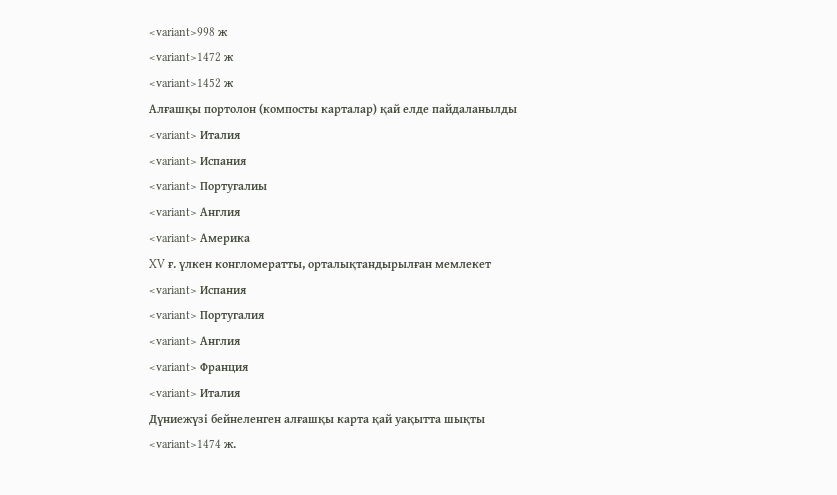<variant>998 ж
<variant>1472 ж
<variant>1452 ж
Алғашқы портолон (компосты карталар) қай елде пайдаланылды
<variant> Италия
<variant> Испания
<variant> Португалиы
<variant> Англия
<variant> Америка
XV ғ. үлкен конгломератты, орталықтандырылған мемлекет
<variant> Испания
<variant> Португалия
<variant> Англия
<variant> Франция
<variant> Италия
Дүниежүзі бейнеленген алғашқы карта қай уақытта шықты
<variant>1474 ж.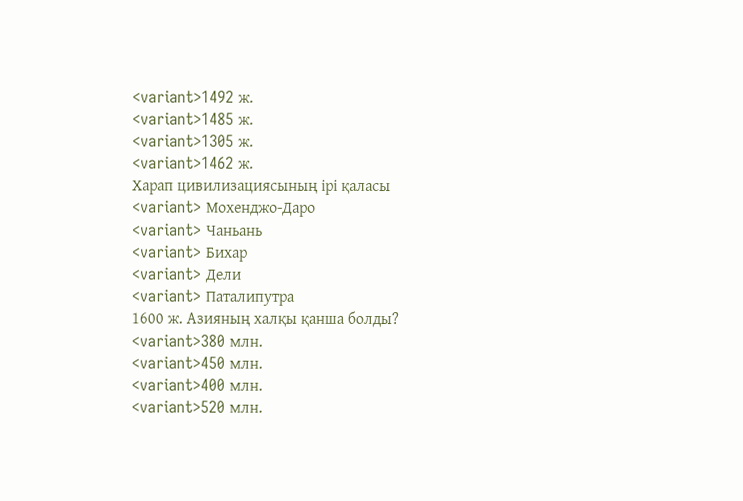<variant>1492 ж.
<variant>1485 ж.
<variant>1305 ж.
<variant>1462 ж.
Харап цивилизациясының ірі қаласы
<variant> Мохенджо-Даро
<variant> Чаньань
<variant> Бихар
<variant> Дели
<variant> Паталипутра
1600 ж. Азияның халқы қанша болды?
<variant>380 млн.
<variant>450 млн.
<variant>400 млн.
<variant>520 млн.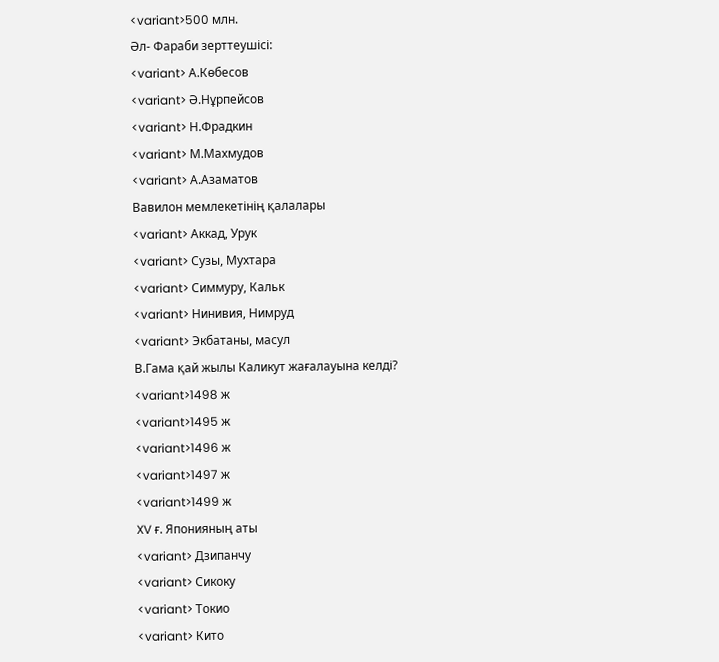<variant>500 млн.
Әл- Фараби зерттеушісі:
<variant> А.Көбесов
<variant> Ә.Нұрпейсов
<variant> Н.Фрадкин
<variant> М.Махмудов
<variant> А.Азаматов
Вавилон мемлекетінің қалалары
<variant> Аккад, Урук
<variant> Сузы, Мухтара
<variant> Симмуру, Кальк
<variant> Нинивия, Нимруд
<variant> Экбатаны, масул
В.Гама қай жылы Каликут жағалауына келді?
<variant>1498 ж
<variant>1495 ж
<variant>1496 ж
<variant>1497 ж
<variant>1499 ж
XV ғ. Японияның аты
<variant> Дзипанчу
<variant> Сикоку
<variant> Токио
<variant> Кито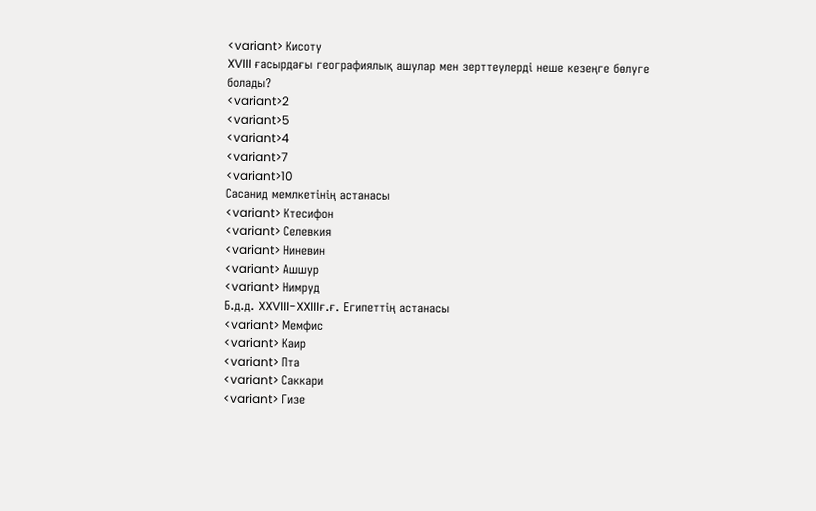<variant> Кисоту
XVIII ғасырдағы географиялық ашулар мен зерттеулерді неше кезеңге бөлуге болады?
<variant>2
<variant>5
<variant>4
<variant>7
<variant>10
Сасанид мемлкетінің астанасы
<variant> Ктесифон
<variant> Селевкия
<variant> Ниневин
<variant> Ашшур
<variant> Нимруд
Б.д.д. XXVIII-XXIIIғ.ғ. Египеттің астанасы
<variant> Мемфис
<variant> Каир
<variant> Пта
<variant> Саккари
<variant> Гизе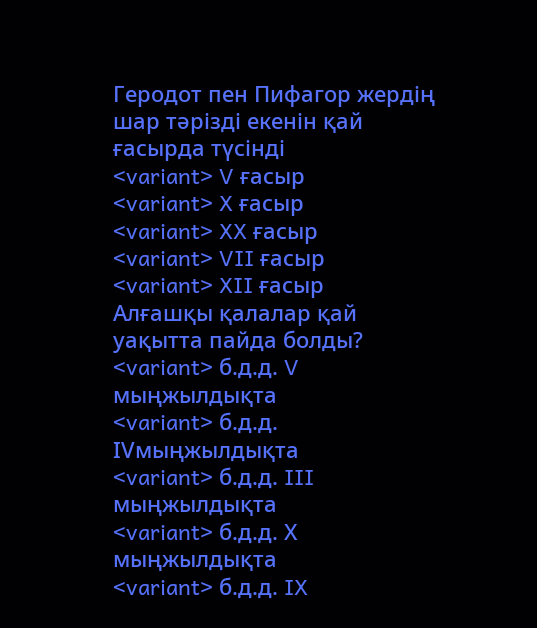Геродот пен Пифагор жердің шар тәрізді екенін қай ғасырда түсінді
<variant> V ғасыр
<variant> X ғасыр
<variant> XX ғасыр
<variant> VII ғасыр
<variant> XII ғасыр
Алғашқы қалалар қай уақытта пайда болды?
<variant> б.д.д. V мыңжылдықта
<variant> б.д.д. IVмыңжылдықта
<variant> б.д.д. III мыңжылдықта
<variant> б.д.д. Х мыңжылдықта
<variant> б.д.д. IX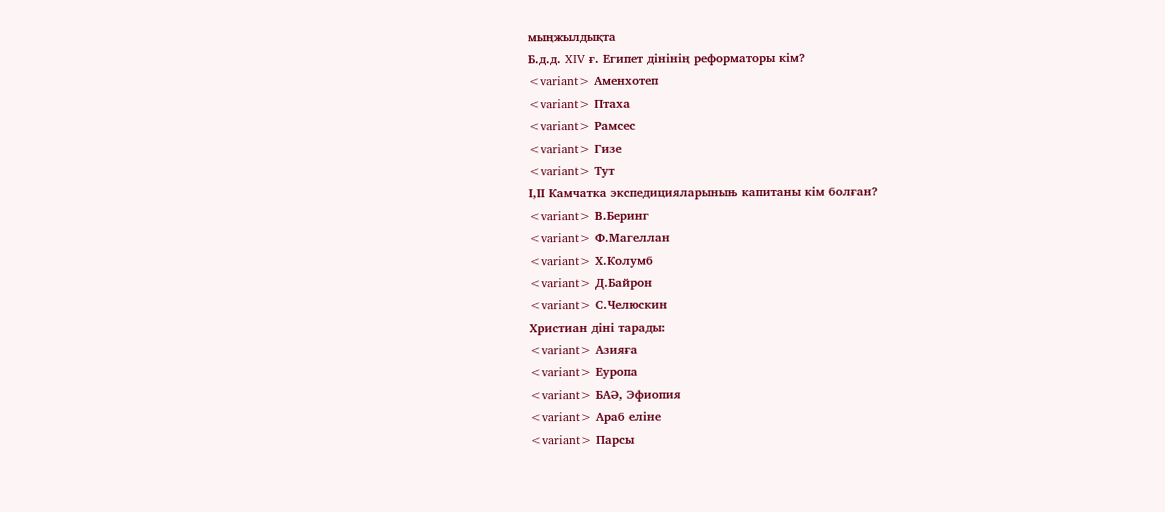мыңжылдықта
Б.д.д. XIV ғ. Египет дінінің реформаторы кім?
<variant> Аменхотеп
<variant> Птаха
<variant> Рамсес
<variant> Гизе
<variant> Тут
І,ІІ Камчатка экспедицияларыныњ капитаны кім болған?
<variant> В.Беринг
<variant> Ф.Магеллан
<variant> Х.Колумб
<variant> Д.Байрон
<variant> С.Челюскин
Христиан діні тарады:
<variant> Азияға
<variant> Еуропа
<variant> БАӘ, Эфиопия
<variant> Араб еліне
<variant> Парсы